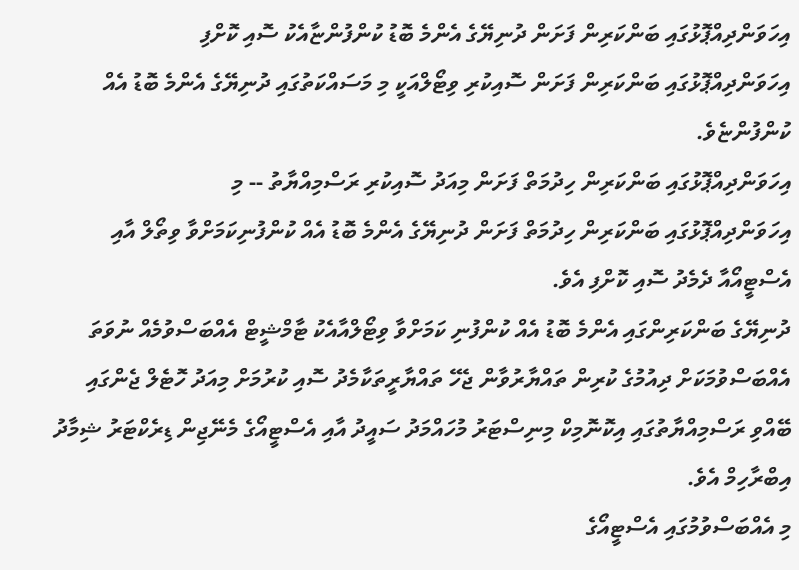އިހަވަންދިއްޕޮޅުގައި ބަންކަރިން ފަށަން ދުނިޔޭގެ އެންމެ ބޮޑު ކުންފުންޏާއެކު ސޮއި ކޮށްފި
އިހަވަންދިއްޕޮޅުގައި ބަންކަރިން ފަށަން ސޮއިކުރި ވިޓޯލްއަކީ މި މަސައްކަތުގައި ދުނިޔޭގެ އެންމެ ބޮޑު އެއް ކުންފުންޏެވެ.
އިހަވަންދިއްޕޮޅުގައި ބަންކަރިން ހިދުމަތް ފަށަން މިއަދު ސޮއިކުރި ރަސްމިއްޔާތު -- މި
އިހަވަންދިއްޕޮޅުގައި ބަންކަރިން ހިދުމަތް ފަށަން ދުނިޔޭގެ އެންމެ ބޮޑު އެއް ކުންފުނިކަމަށްވާ ވިތޯލް އާއި އެސްޓީއޯއާ ދެމެދު ސޮއި ކޮށްފި އެވެ.
ދުނިޔޭގެ ބަންކަރިންގައި އެންމެ ބޮޑު އެއް ކުންފުނި ކަމަށްވާ ވިޓޯލްއާއެކު ޓާމްޝީޓް އެއްބަސްވުމެއް ނުވަތަ އެއްބަސްވުމަކަށް ދިއުމުގެ ކުރިން ތައްޔާރުވާން ޖެހޭ ތައްޔާރީތަކާމެދު ސޮއި ކުރުމަށް މިއަދު ހޮޓެލް ޖެންގައި ބޭއްވި ރަސްމިއްޔާތުގައި އިކޮނޮމިކް މިނިސްޓަރު މުހައްމަދު ސައީދު އާއި އެސްޓީއޯގެ މެނޭޖިން ޑިރެކްޓަރު ޝިމާދު އިބްރާހިމް އެވެ.
މި އެއްބަސްވުމުގައި އެސްޓީއޯގެ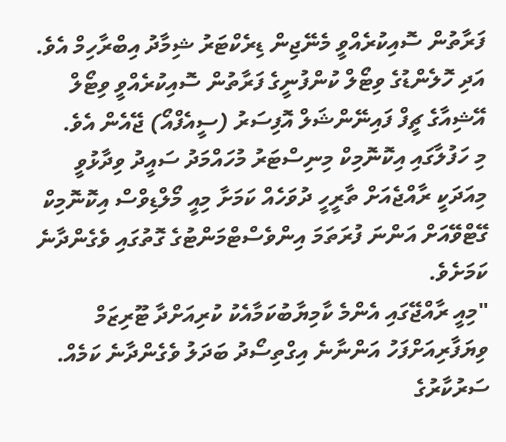ފަރާތުން ސޮއިކުރެއްވީ މެނޭޖިން ޑިރެކްޓަރު ޝިމާދު އިބްރާހިމް އެވެ. އަދި ހޮލެންޑުގެ ވިޓޯލް ކުންފުނީގެ ފަރާތުން ސޮއިކުރެއްވީ ވިޓޯލް އޭޝިއާގެ ޗީފް ފައިނޭންޝަލް އޮފިސަރު (ސީއެފްއޯ) ޖޭއެން އެވެ.
މި ހަފުލާގައި އިކޮނޮމިކް މިނިސްޓަރު މުހައްމަދު ސައީދު ވިދާޅުވީ މިއަދަކީ ރާއްޖެއަށް ތާރީހީ ދުވަހެއް ކަމަށާ މިއީ މޯލްޑިވްސް އިކޮނޮމިކް ގޭޓްވޭއަށް އަންނަ ފުރަތަމަ އިންވެސްޓްމަންޓުގެ ގޮތުގައި ވެގެންދާނެ ކަމަށެވެ.
"މިއީ ރާއްޖޭގައި އެންމެ ކާމިޔާބުކަމާއެކު ކުރިއަށްދާ ޓޫރިޒަމް ވިޔަފާރިއަށްފަހު އަންނާނެ އިގްތިސޯދު ބަދަލު ވެގެންދާނެ ކަމެއް. ސަރުކާރުގެ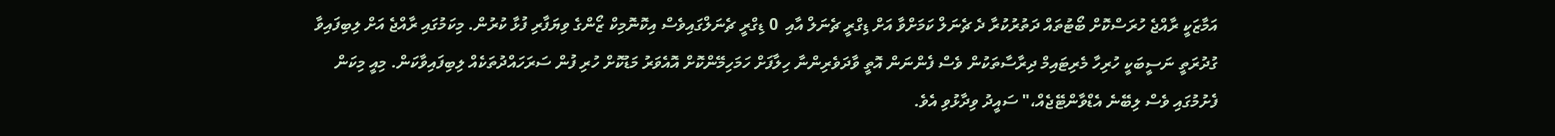އަމާޒަކީ ރާއްޖެ ހުރަސްކޮށް ބޯޓުތައް ދަތުރުކުރާ ދެ ޗެނަލް ކަމަށްވާ އަށް ޑިގްރީ ޗެނަލް އާއި  0 ޑިގްރީ ޗެނަލްގައިވެސް އިކޮނޮމިކް ޒޯންގެ ވިޔަފާރި ފުޅާ ކުރުން. މިކަމުގައި ރާއްޖެ އަށް ލިބިފައިވާ ގުދުރަތީ ނަސީބަކީ ހުރިހާ މެރިޓައިމް ދިރާސާތަކުން ވެސް ފެންނަން އޮތީ ވާދަވެރިންނާ ހިލާފަށް ހަމަހިމޭންކޮށް އޮއެވަރު މަޑުކޮށް ހުރި ފުން ސަރަހައްދުތަކެއް ލިބިފައިވާކަން. މިއީ މިކަން ފެށުމުގައި ވެސް ލިބޭނެ އެޑްވާންޓޭޖެއް،" ސައީދު ވިދާޅުވި އެވެ.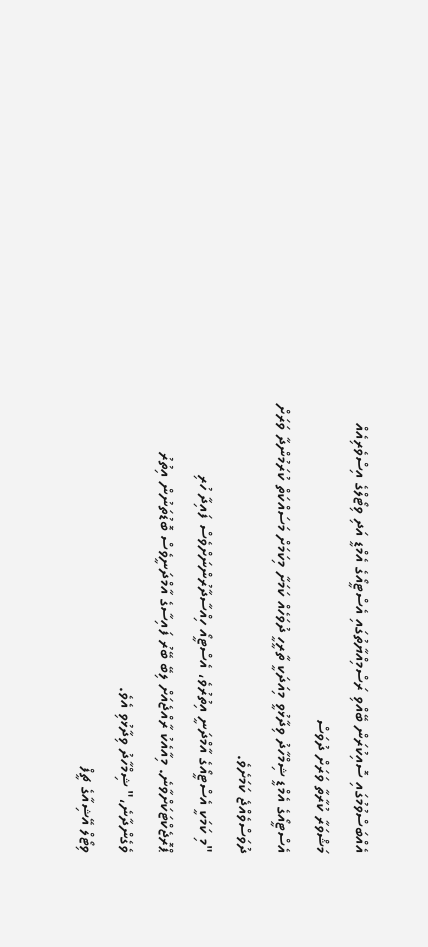އެއްބަސްވުމުގައި ސޮއިކުރަން ބޭއްވި ރަސްމިއްޔާތުގައި އެސްޓީއޯގެ އެމްޑީ އަދި ވިޓޯލްގެ އިސްވެރިއެއް
މަޝްވަރާ ކުރާތާ ވަރަށް ދުވަސް
އެސްޓީއޯގެ އެމްޑީ ޝިމްހާދު ވިދާޅުވީ މިއަދަކީ ތާރީހީ ދުވަހެއް ކަމަށާ މިކަމަށް މަސައްކަތް ކުރަމުންދާ ވަރަށް ދުވަސްވެއްޖެ ކަމަށެވެ.
"މި ކަމަކީ އެސްޓީއޯގެ އާމްދަނީ އިތުރުވެ، އެސްޓީއޯ ހިއްސާދާރުންނަށްވެސް ފައިދާ ހުރި ޕްރޮޖެކްޓަކަށްވާނެ. މިއާއެކު ރާއްޖެއަށް ލިބޭ ބޭރު ފައިސާގެ އާމްދަނީވެސް ބޮޑުތަނުން އިތުރު ވެގެންދާނެ،" ޝިމްހާދު ވިދާޅުވި އެވެ.
ވިޓޯލް އޭޝިއާގެ ޗީފް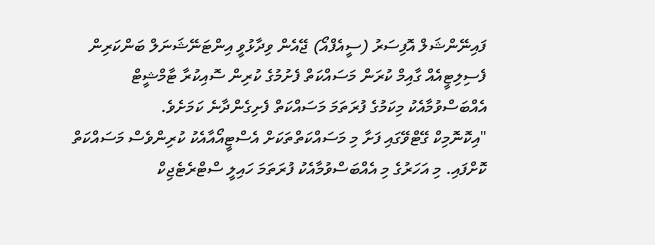ފައިނޭންޝަލް އޮފިސަރު (ސީއެފްއޯ) ޖޭއެން ވިދާޅުވީ އިންޓަނޭޝަނަލް ބަންކަރިން ފެސިލިޓީއެއް ގާއިމް ކުރަން މަސައްކަތް ފެށުމުގެ ކުރިން ސޮއިކުރާ ޓާމްޝީޓް އެއްބަސްވުމާއެކު މިކަމުގެ ފުރަތަމަ މަސައްކަތް ފެށިގެންދާނެ ކަމަށެވެ.
"އިކޮނޮމިކް ގޭޓްވޭގައި ފަށާ މި މަސައްކަތްތަކަށް އެސްޓީއޯއާއެކު ކުރިންވެސް މަސައްކަތް ކޮށްފައި. މި އަހަރުގެ މި އެއްބަސްވުމާއެކު ފުރަތަމަ ހައިލީ ސްޓްރެޓެޖިކް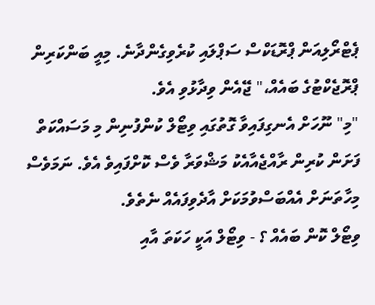ޕެޓްރޯލިއަން ޕްރޮޑަކްސް ސަޕްލައި ކުރެވިގެންދާނެ. މިއީ ބަންކަރިން ޕްރޮޖެކްޓުގެ ބައެއް،" ޖޭއެން ވިދާޅުވި އެވެ.
"މި" ނޫހަށް އެނގިފައިވާ ގޮތުގައި ވިޓޯލް ކުންފުނިން މި މަސައްކަތް ފަށަން ކުރިން ރާއްޖެއާއެކު މަޝްވަރާ ވެސް ކޮށްފައިވެ އެވެ. ނަމަވެސް މިހާތަނަށް އެއްބަސްވުމަކަށް އާދެވިފައެއް ނެތެވެ.
ވިޓޯލް ކޮން ބައެއް ؟ - ވިޓޯލް އަކީ ހަކަތަ އާއި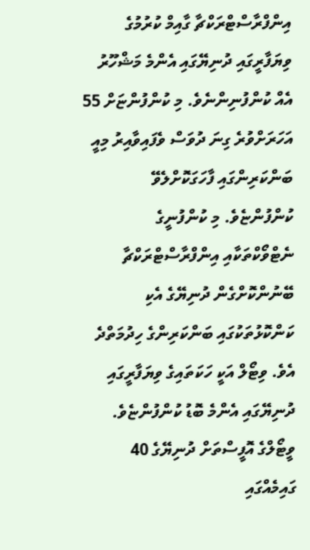އިންފްރާސްޓްރަކްޗާ ގާއިމް ކުރުމުގެ ވިޔަފާރީގައި ދުނިޔޭގައި އެންމެ މަޝްހޫރު އެއް ކުންފުނިންނެވެ. މި ކުންފުންޏަށް 55 އަހަރަށްވުރެ ގިނަ ދުވަސް ވެފައިވާއިރު މިއީ ބަންކަރިންގައި ފާހަގަކޮށްލެވޭ ކުންފުންޏެވެ. މި ކުންފުނީގެ ނެޓްވޯކްތަކާއި އިންފްރާސްޓްރަކްޗާ ބޭނުންކޮށްގެން ދުނިޔޭގެ އެކި ކަންކޮޅުތަކުގައި ބަންކަރިންގެ ހިދުމަތްދެ އެވެ. ވިޓޯލް އަކީ ހަކަތައިގެ ވިޔަފާރީގައި ދުނިޔޭގައި އެންމެ ބޮޑު ކުންފުންޏެވެ. ވީޓޯލްގެ އޮފީސްތަށް ދުނިޔޭގެ 40 ގައިމެއްގައި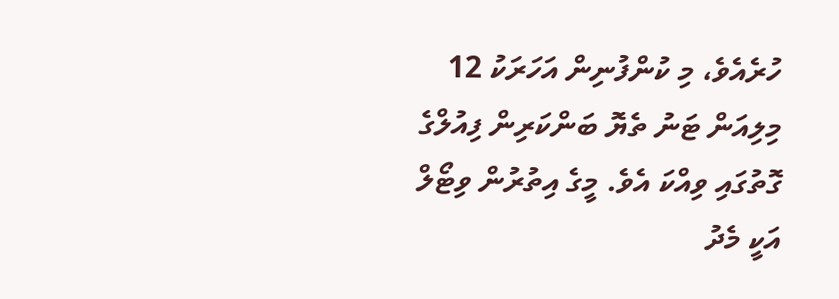ހުރެއެވެ، މި ކުންފުނިން އަހަރަކު 12 މިލިއަން ޓަނު ތެޔޮ ބަންކަރިން ފިއުލްގެ ގޮތުގައި ވިއްކަ އެވެ. މީގެ އިތުރުން ވިޓޯލް އަކީ މެދު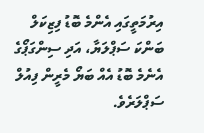އިރުމަތީގައި އެންމެ ބޮޑު ފިޒިކަލް ބަންކަ ސަޕްލަޔާ، އަދި ސިންގަޕޯގެ އެނެމެ ބޮޑު އެއް ބަޔޯ މެރީން ފިއުލް ސަޕްލަރެވެ.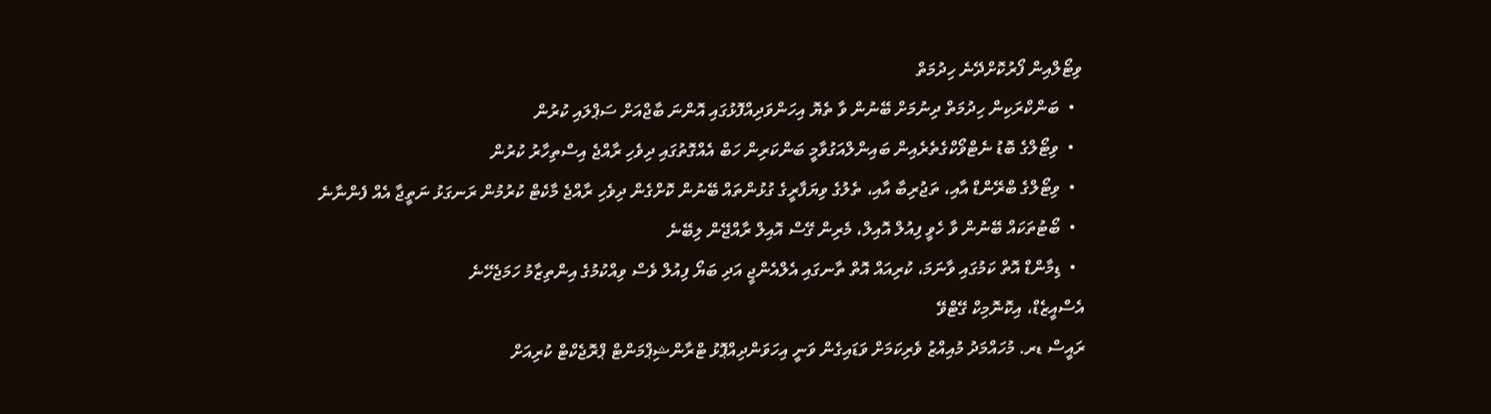ވިޓޯލްއިން ފޯރުކޮށްދޭނެ ހިދުމަތް
  •  ބަންކްރަކިން ހިދުމަތް ދިނުމަށް ބޭނުން ވާ ތެޔޮ އިހަންވަދިއްފޮޅުގައި އޮންނަ ބާޖްއަށް ސަޕްލައި ކުރުން
  •  ވިޓޯލްގެ ބޮޑު ނެޓްވޯކްގެތެރެއިން ބައިންލްއަގުވާމީ ބަންކަރިން ހަބް އެއްގޮތުގައި ދިވެހި ރާއްޖެ އިސްތިހާރު ކުރުން
  •  ވިޓޯލްގެ ބްރޭންޑް އާއި، ތަޖުރިބާ އާއި، ތެލުގެ ވިޔަފާރީގެ ގުޅުންތައް ބޭނުން ކޮށްގެން ދިވެހި ރާއްޖެ މާކެޓް ކުރުމުން ރަނގަޅު ނަތީޖާ އެއް ފެންނާނެ
  •  ބޯޓުތަކައް ބޭނުން ވާ ހެވީ ފިއުލް އޮއިލް، މެރިން ގޭސް އޮއިލް ރާއްޖޭން ލިބޭނެ
  •  ޑިމާންޑް އޮތް ކަމުގައި ވާނަމަ، ކުރިއައް އޮތް ތާނގައި އެލްއެންޖީ އަދި ބަޔޯ ފިއުލް ވެސް ވިއްކުމުގެ އިންތިޒާމު ހަމަޖެހޭނެ
އެސްއީޒެޑް، އިކޮނޮމިކް ގޭޓްވޭ
ރައީސް ޑރ. މުހައްމަދު މުއިއްޒު ވެރިކަމަށް ވަޑައިގެން ވަނީ އިހަވަންދިއްޕޮޅު ޓްރާންޝިޕްމަންޓް ޕްރޮޖެކްޓް ކުރިއަށް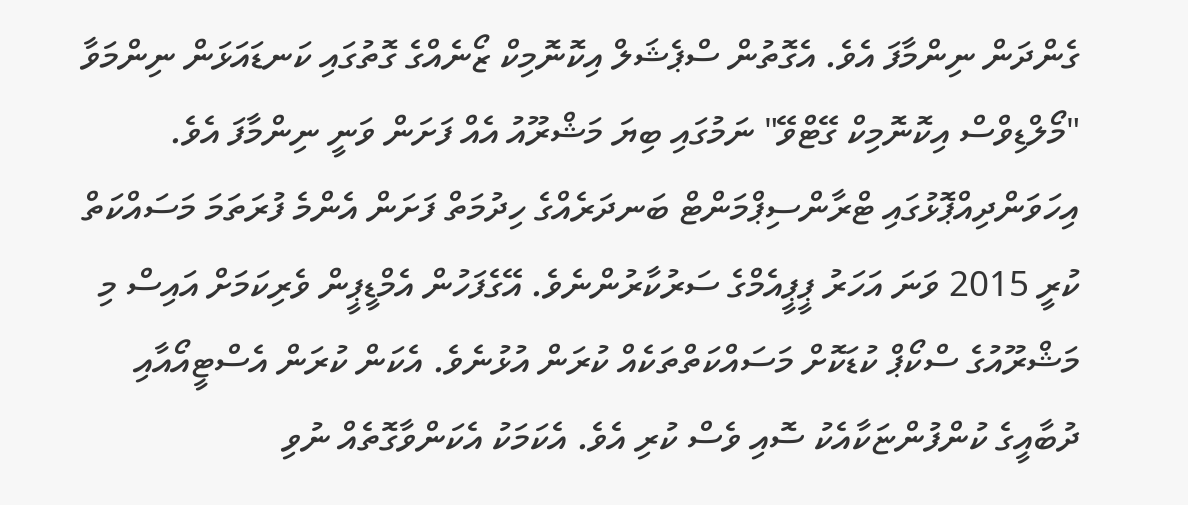ގެންދަން ނިންމާފަ އެވެ. އެގޮތުން ސްޕެޝަލް އިކޮނޮމިކް ޒޯނެއްގެ ގޮތުގައި ކަނޑައަޅަން ނިންމަވާ "މޯލްޑިވްސް އިކޮނޮމިކް ގޭޓްވޭ" ނަމުގައި ބިޔަ މަޝްރޫއު އެއް ފަށަން ވަނީ ނިންމާފަ އެވެ.
އިހަވަންދިއްޕޮޅުގައި ޓްރާންސިޕްމަންޓް ބަނދަރެއްގެ ހިދުމަތް ފަށަން އެންމެ ފުރަތަމަ މަސައްކަތް ކުރީ 2015 ވަނަ އަހަރު ޕީޕީއެމްގެ ސަރުކާރުންނެވެ. އޭގެފަހުން އެމްޑީޕީން ވެރިކަމަށް އައިސް މި މަޝްރޫއުގެ ސްކޯޕް ކުޑަކޮށް މަސައްކަތްތަކެއް ކުރަން އުޅުނެވެ. އެކަން ކުރަން އެސްޓީއޯއާއި ދުބާއީގެ ކުންފުންޏަކާއެކު ސޮއި ވެސް ކުރި އެވެ. އެކަމަކު އެކަންވާގޮތެއް ނުވި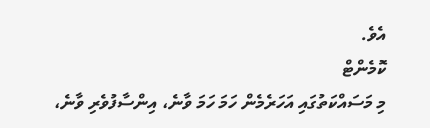އެވެ.
ކޮމެންޓް
މި މަސައްކަތުގައި އަހަރެމެން ހަމަ ހަމަ ވާނެ، އިންސާފުވެރި ވާނެ،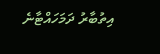އިތުބާރު ދަމަހައްޓާނެ